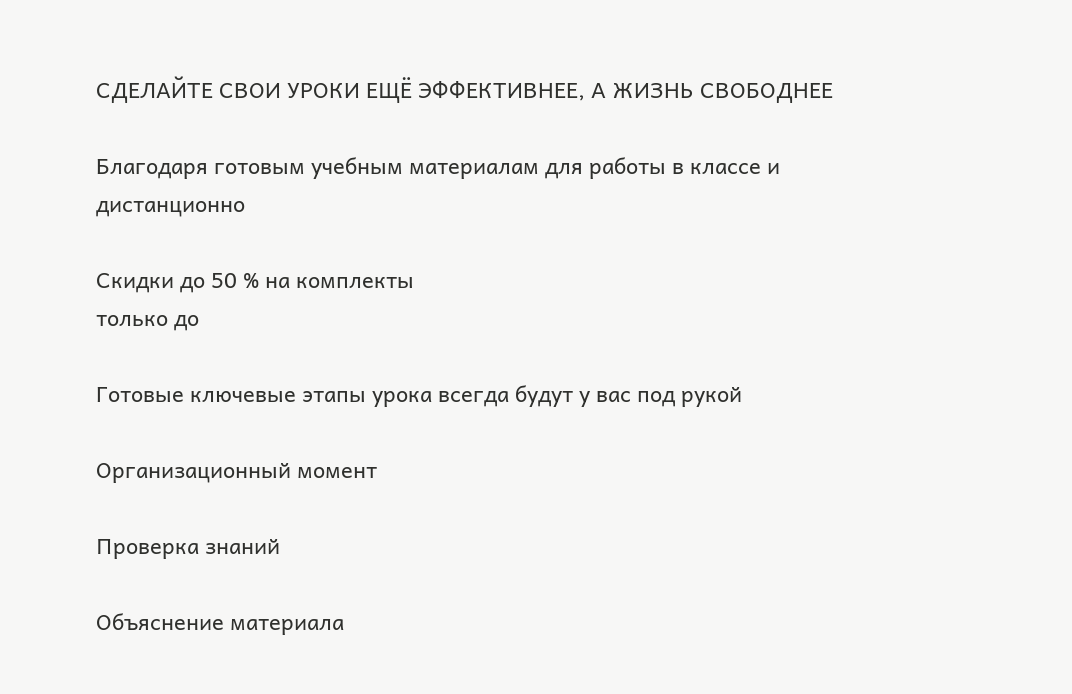СДЕЛАЙТЕ СВОИ УРОКИ ЕЩЁ ЭФФЕКТИВНЕЕ, А ЖИЗНЬ СВОБОДНЕЕ

Благодаря готовым учебным материалам для работы в классе и дистанционно

Скидки до 50 % на комплекты
только до

Готовые ключевые этапы урока всегда будут у вас под рукой

Организационный момент

Проверка знаний

Объяснение материала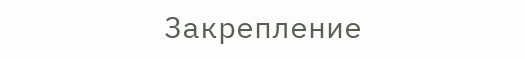Закрепление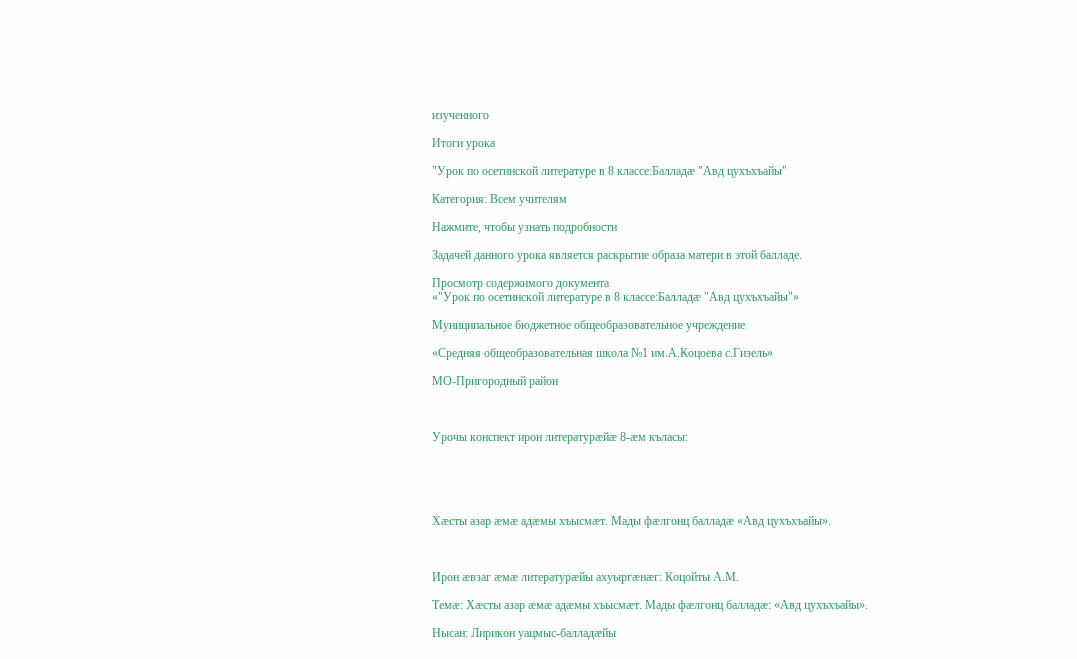изученного

Итоги урока

"Урок по осетинской литературе в 8 классе:Балладæ "Авд цухъхъайы"

Категория: Всем учителям

Нажмите, чтобы узнать подробности

Задачей данного урока является раскрытие образа матери в этой балладе.

Просмотр содержимого документа
«"Урок по осетинской литературе в 8 классе:Балладæ "Авд цухъхъайы"»

Муниципальное бюджетное общеобразовательное учреждение

«Средняя общеобразовательная школа №1 им.А.Коцоева с.Гизель»

МО-Пригородный район



Урочы конспект ирон литературӕйӕ 8-ӕм къласы:





Хӕсты азар ӕмӕ адӕмы хъысмӕт. Мады фӕлгонц балладӕ «Авд цухъхъайы».



Ирон ӕвзаг ӕмӕ литературӕйы ахуыргӕнӕг: Коцойты А.М.

Темӕ: Хӕсты азар ӕмӕ адӕмы хъысмӕт. Мады фӕлгонц балладӕ: «Авд цухъхъайы».

Нысан: Лирикон уацмыс-балладӕйы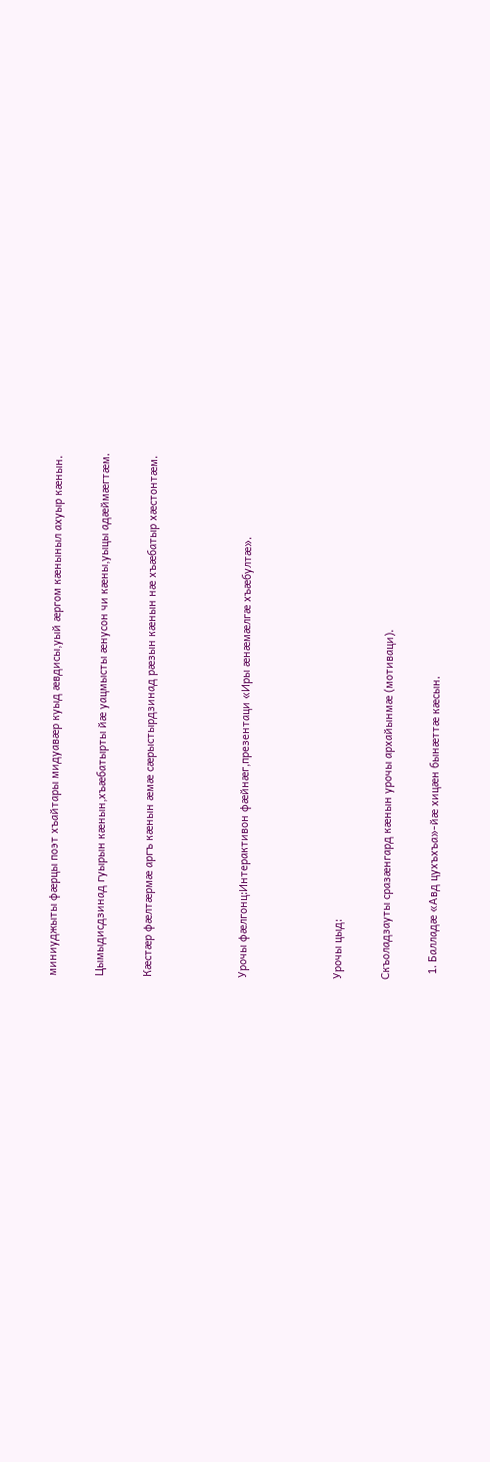миниуджыты фӕрцы поэт хъайтары мидуавӕр куыд ӕвдисы,уый ӕргом кӕныныл ахуыр кӕнын.

Цымыдисдзинад гуырын кӕнын,хъӕбатырты йӕ уацмысты ӕнусон чи кӕны,уыцы адӕймӕгтӕм.

Кӕстӕр фӕлтӕрмӕ аргъ кӕнын ӕмӕ сӕрыстырдзинад рӕзын кӕнын нӕ хъӕбатыр хӕстонтӕм.



Урочы фӕлгонц:Интерактивон фӕйнӕг,презентаци «Иры ӕнӕмӕлгӕ хъӕбултӕ».



Урочы цыд:

Скъоладзауты сразӕнгард кӕнын урочы архайынмӕ (мотиваци).

  1. Балладӕ «Авд цухъхъа»-йӕ хицӕн бынӕттӕ кӕсын.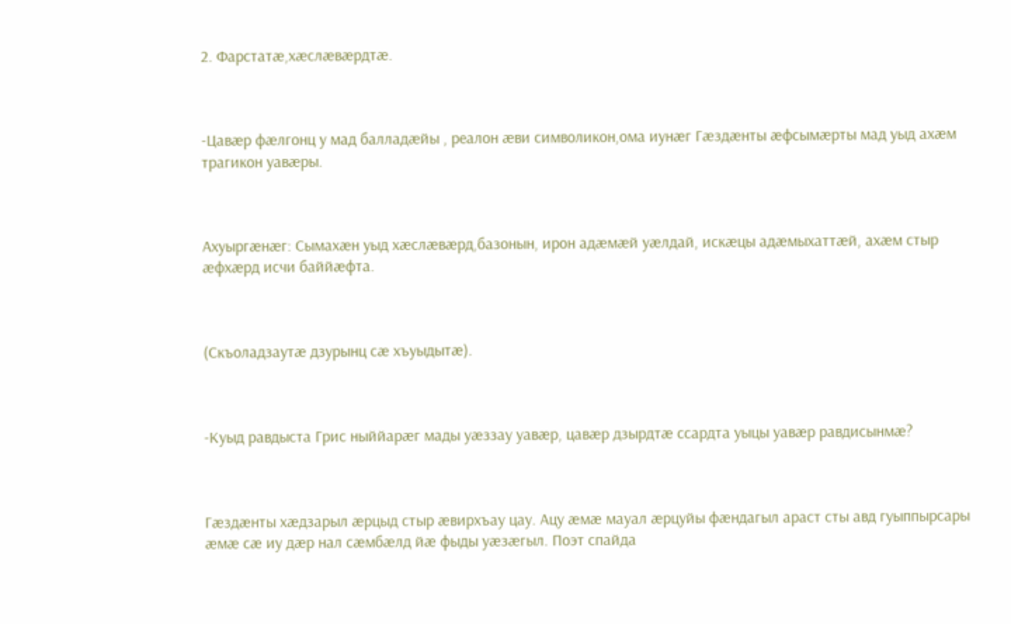2. Фарстатӕ,хӕслӕвӕрдтӕ.



-Цавӕр фӕлгонц у мад балладӕйы , реалон ӕви символикон,ома иунӕг Гӕздӕнты ӕфсымӕрты мад уыд ахӕм трагикон уавӕры.



Ахуыргӕнӕг: Сымахӕн уыд хӕслӕвӕрд,базонын, ирон адӕмӕй уӕлдай, искӕцы адӕмыхаттӕй, ахӕм стыр ӕфхӕрд исчи баййӕфта.



(Скъоладзаутӕ дзурынц сӕ хъуыдытӕ).



-Куыд равдыста Грис ныййарӕг мады уӕззау уавӕр, цавӕр дзырдтӕ ссардта уыцы уавӕр равдисынмӕ?



Гӕздӕнты хӕдзарыл ӕрцыд стыр ӕвирхъау цау. Ацу ӕмӕ мауал ӕрцуйы фӕндагыл араст сты авд гуыппырсары ӕмӕ сӕ иу дӕр нал сӕмбӕлд йӕ фыды уӕзӕгыл. Поэт спайда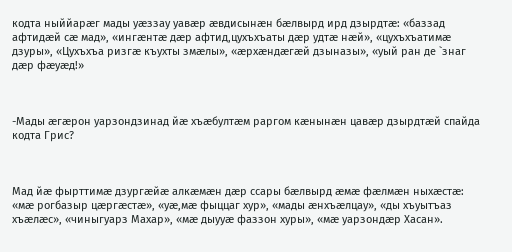кодта ныййарӕг мады уӕззау уавӕр ӕвдисынӕн бӕлвырд ирд дзырдтӕ: «баззад афтидӕй сӕ мад», «ингӕнтӕ дӕр афтид,цухъхъаты дӕр удтӕ нӕй», «цухъхъатимӕ дзуры», «Цухъхъа ризгӕ къухты змӕлы», «ӕрхӕндӕгӕй дзыназы», «уый ран де `знаг дӕр фӕуӕд!»



-Мады ӕгӕрон уарзондзинад йӕ хъӕбултӕм раргом кӕнынӕн цавӕр дзырдтӕй спайда кодта Грис?



Мад йӕ фырттимӕ дзургӕйӕ алкӕмӕн дӕр ссары бӕлвырд ӕмӕ фӕлмӕн ныхӕстӕ: «мӕ рогбазыр цӕргӕстӕ», «уӕ,мӕ фыццаг хур», «мады ӕнхъӕлцау», «ды хъуытъаз хъӕлӕс», «чиныгуарз Махар», «мӕ дыууӕ фаззон хуры», «мӕ уарзондӕр Хасан».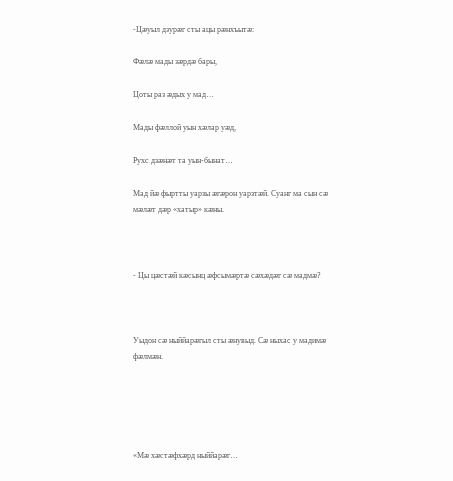-Цӕуыл дзурӕг сты ацы рӕнхъытӕ:

Фӕлӕ мады зӕрдӕ бары,

Цоты раз ӕдых у мад…

Мады фӕллой уын хӕлар уӕд,

Рухс дзӕнӕт та уын-бынат…

Мад йӕ фыртты уарзы ӕгӕрон уарзтӕй. Суанг ма сын сӕ мӕлӕт дӕр «хатыр» кӕны.



- Цы цӕстӕй кӕсынц ӕфсымӕртӕ сӕхӕдӕг сӕ мадмӕ?



Уыдон сӕ ныййарӕгыл сты ӕнувыд. Сӕ ныхас у мадимӕ фӕлмӕн.





«Мӕ хӕстӕфхӕрд ныййарӕг…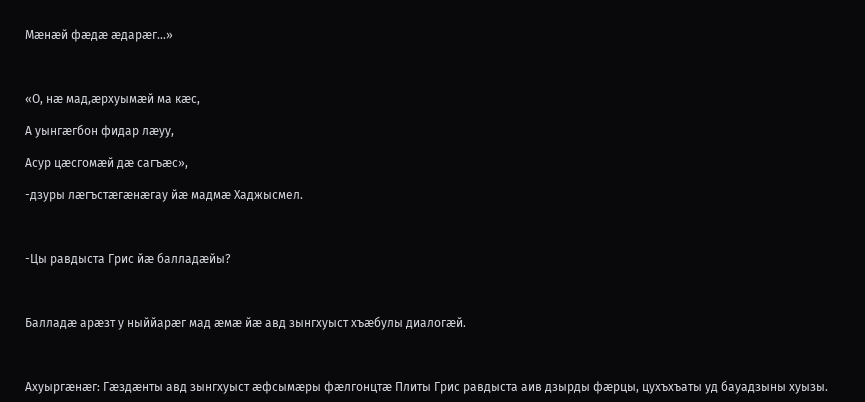Мӕнӕй фӕдӕ ӕдарӕг…»



«О, нӕ мад,ӕрхуымӕй ма кӕс,

А уынгӕгбон фидар лӕуу,

Асур цӕсгомӕй дӕ сагъӕс»,

-дзуры лӕгъстӕгӕнӕгау йӕ мадмӕ Хаджысмел.



-Цы равдыста Грис йӕ балладӕйы?



Балладӕ арӕзт у ныййарӕг мад ӕмӕ йӕ авд зынгхуыст хъӕбулы диалогӕй.



Ахуыргӕнӕг: Гӕздӕнты авд зынгхуыст ӕфсымӕры фӕлгонцтӕ Плиты Грис равдыста аив дзырды фӕрцы, цухъхъаты уд бауадзыны хуызы.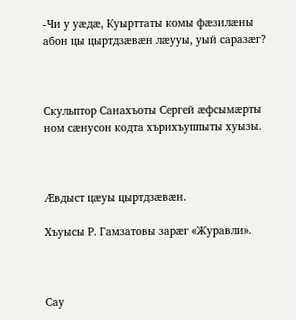-Чи у уӕдӕ, Куырттаты комы фӕзилӕны абон цы цыртдзӕвӕн лӕууы, уый саразӕг?



Скульптор Санахъоты Сергей ӕфсымӕрты ном сӕнусон кодта хърихъуппыты хуызы.



Ӕвдыст цӕуы цыртдзӕвӕн.

Хъуысы Р. Гамзатовы зарӕг «Журавли».



Сау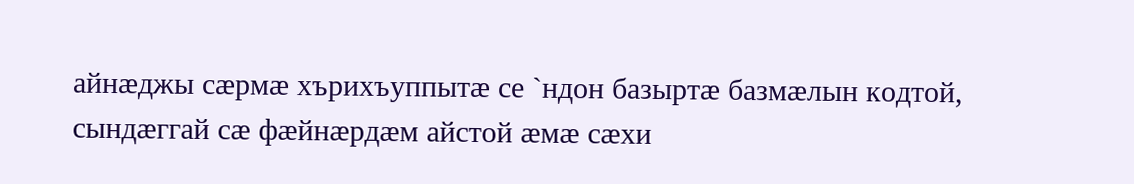айнӕджы сӕрмӕ хърихъуппытӕ се `ндон базыртӕ базмӕлын кодтой, сындӕггай сӕ фӕйнӕрдӕм айстой ӕмӕ сӕхи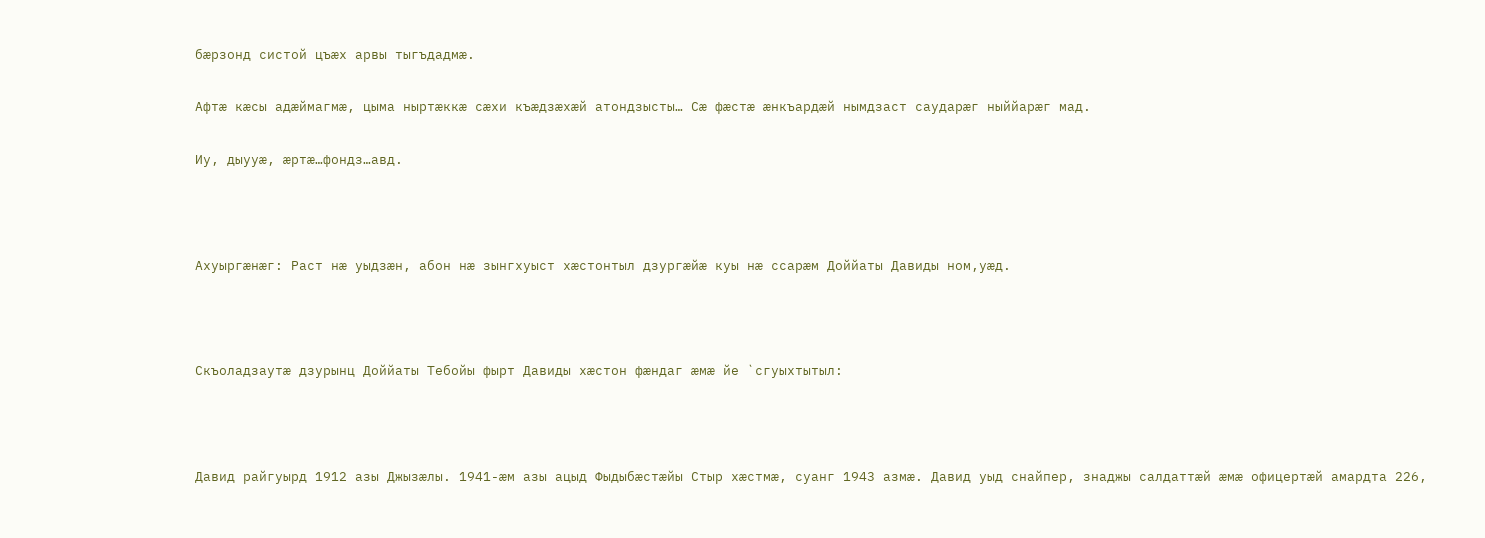бӕрзонд систой цъӕх арвы тыгъдадмӕ.

Афтӕ кӕсы адӕймагмӕ, цыма ныртӕккӕ сӕхи къӕдзӕхӕй атондзысты… Сӕ фӕстӕ ӕнкъардӕй нымдзаст саударӕг ныййарӕг мад.

Иу, дыууӕ, ӕртӕ…фондз…авд.



Ахуыргӕнӕг: Раст нӕ уыдзӕн, абон нӕ зынгхуыст хӕстонтыл дзургӕйӕ куы нӕ ссарӕм Доййаты Давиды ном,уӕд.



Скъоладзаутӕ дзурынц Доййаты Тебойы фырт Давиды хӕстон фӕндаг ӕмӕ йе `сгуыхтытыл:



Давид райгуырд 1912 азы Джызӕлы. 1941-ӕм азы ацыд Фыдыбӕстӕйы Стыр хӕстмӕ, суанг 1943 азмӕ. Давид уыд снайпер, знаджы салдаттӕй ӕмӕ офицертӕй амардта 226,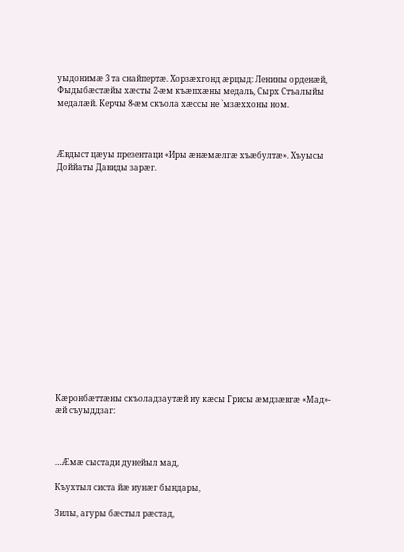уыдонимӕ 3 та снайпертӕ. Хорзӕхгонд ӕрцыд: Ленины орденӕй, Фыдыбӕстӕйы хӕсты 2-ӕм къӕпхӕны медаль, Сырх Стъалыйы медалӕй. Керчы 8-ӕм скъола хӕссы не `мзӕххоны ном.



Ӕвдыст цӕуы презентаци «Иры ӕнӕмӕлгӕ хъӕбултӕ». Хъуысы Доййаты Давиды зарӕг.

















Кӕронбӕттӕны скъоладзаутӕй иу кӕсы Грисы ӕмдзӕвгӕ «Мад»- ӕй съуыддзаг:



…Ӕмӕ сыстади дунейыл мад,

Къухтыл систа йӕ иунӕг бындары,

Зилы, агуры бӕстыл рӕстад,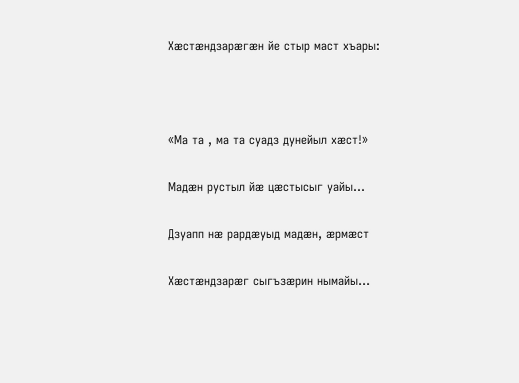Хӕстӕндзарӕгӕн йе стыр маст хъары:



«Ма та , ма та суадз дунейыл хӕст!»

Мадӕн рустыл йӕ цӕстысыг уайы…

Дзуапп нӕ рардӕуыд мадӕн, ӕрмӕст

Хӕстӕндзарӕг сыгъзӕрин нымайы…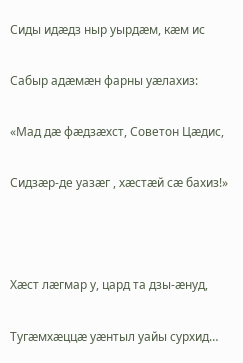Сиды идӕдз ныр уырдӕм, кӕм ис

Сабыр адӕмӕн фарны уӕлахиз:

«Мад дӕ фӕдзӕхст, Советон Цӕдис,

Сидзӕр-де уазӕг , хӕстӕй сӕ бахиз!»



Хӕст лӕгмар у, цард та дзы-ӕнуд,

Тугӕмхӕццӕ уӕнтыл уайы сурхид…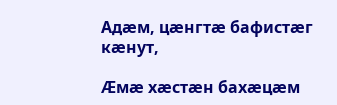Адӕм, цӕнгтӕ бафистӕг кӕнут,

Ӕмӕ хӕстӕн бахӕцӕм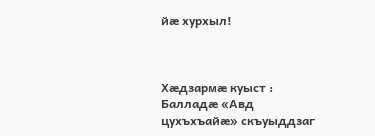йӕ хурхыл!



Хӕдзармӕ куыст : Балладӕ «Авд цухъхъайӕ» скъуыддзаг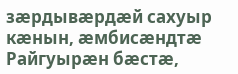зӕрдывӕрдӕй сахуыр кӕнын, ӕмбисӕндтӕ Райгуырӕн бӕстӕ,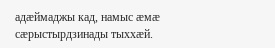адӕймаджы кад, намыс ӕмӕ сӕрыстырдзинады тыххӕй.